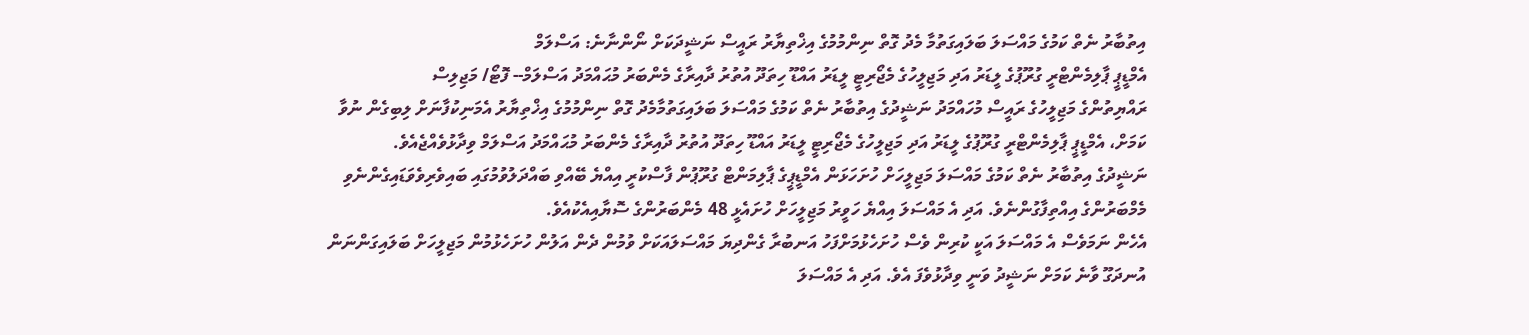އިތުބާރު ނެތް ކަމުގެ މައްސަލަ ބަލައިގަތުމާ މެދު ގޮތް ނިންމުމުގެ އިޚްތިޔާރު ރައީސް ނަޝީދަކަށް ނޯންނާނެ: އަސްލަމް
އެމްޑީޕީ ޕާލިމެންޓްރީ ގުރޫޕުގެ ލީޑަރު އަދި މަޖިލީހުގެ މެޖޯރިޓީ ލީޑަރު އައްޑޫ ހިތަދޫ އުތުރު ދާއިރާގެ މެންބަރު މުޙައްމަދު އަސްލަމް-- ފޮޓޯ/ މަޖިލިސް
ރައްޔިތުންގެ މަޖިލީހުގެ ރައީސް މުހައްމަދު ނަޝީދުގެ އިތުބާރު ނެތް ކަމުގެ މައްސަލަ ބަލައިގަތުމާމެދު ގޮތް ނިންމުމުގެ އިޚްތިޔާރު އެމަނިކުފާނަށް ލިބިގެން ނުވާ ކަމަށް، އެމްޑީޕީ ޕާލިމެންޓްރީ ގުރޫޕުގެ ލީޑަރު އަދި މަޖިލީހުގެ މެޖޯރިޓީ ލީޑަރު އައްޑޫ ހިތަދޫ އުތުރު ދާއިރާގެ މެންބަރު މުޙައްމަދު އަސްލަމް ވިދާޅުވެއްޖެއެވެ.
ނަޝީދުގެ އިތުބާރު ނެތް ކަމުގެ މައްސަލަ މަޖިލީހަށް ހުށަހަޅަން އެމްޑީޕީގެ ޕާލިމަންޓް ގުރޫޕުން ފާސްކުރީ އިއްޔެ ބޭއްވި ބައްދަލުވުމުގައި ބައިވެރިވެވަޑައިގެންނެވި މެމްބަރުންގެ އިއްތިފާގުންނެވެ. އަދި އެ މައްސަލަ އިއްޔެ ހަވީރު މަޖިލީހަށް ހުށައެޅީ 48 މެންބަރުންގެ ސޮޔާއިއެކުއެވެ.
އެހެން ނަމަވެސް އެ މައްސަލަ އަކީ ކުރިން ވެސް ހުށަހެޅުމަށްފަހު އަނބުރާ ގެންދިޔަ މައްސަލައަކަށް ވުމުން ދެން އަލުން ހުށަހެޅުމުން މަޖިލީހަށް ބަލައިގަންނަން އުނދަގޫ ވާނެ ކަމަށް ނަޝީދު ވަނީ ވިދާޅުވެފަ އެވެ. އަދި އެ މައްސަލަ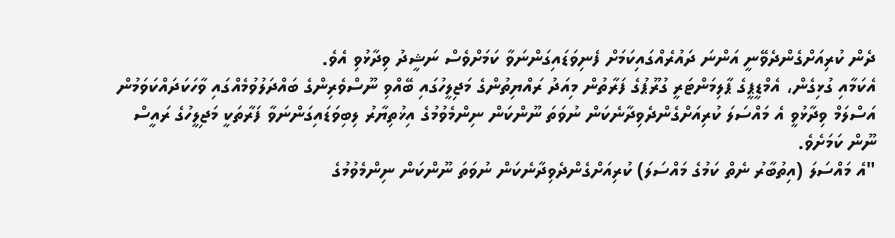ދެން ކުރިއަށްގެންދެވޭނީ އަންނަ ދައުރެއްގައިކަމަށް ފެނިވަޑައިގަންނަވާ ކަމަށްވެސް ނަޝީދު ވިދާޅުވި އެވެ.
އެކަމާއި ގުޅިގެން، އެމްޑީޕީގެ ޕާލިމަންޓަރީ ގުރޫޕުގެ ފަރާތުން މިއަދު ރައްޔިތުންގެ މަޖިލީހުގައި ބޭއްވި ނޫސްވެރިންގެ ބައްދަލުވުމެއްގައި ވާހަކަދައްކަވަމުން އަސްލަމް ވިދާޅުވީ އެ މައްސަލަ ކުރިއަށްގެންދެވިދާނެކަން ނުވަތަ ނޫންކަން ނިންމެވުމުގެ އިޚުތިޔާރު ލިބިވަޑައިގަންނަވާ ފަރާތަކީ މަޖިލީހުގެ ރައީސް ނޫން ކަމަށެވެ.
"އެ މައްސަލަ (އިތުބާރު ނެތް ކަމުގެ މައްސަލަ) ކުރިއަށްގެންދެވިދާނެކަން ނުވަތަ ނޫންކަން ނިންމެވުމުގެ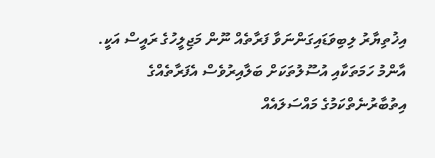އިޚުތިޔާރު ލިބިވަޑައިގަންނަވާ ފަރާތެއް ނޫން މަޖިލީހުގެ ރައީސް އަކީ. އާންމު ހަމަތަކާއި އުސޫލުތަކަށް ބަލާއިރުވެސް އެފަރާތެއްގެ އިތުބާރުނެތްކަމުގެ މައްސަލައެއް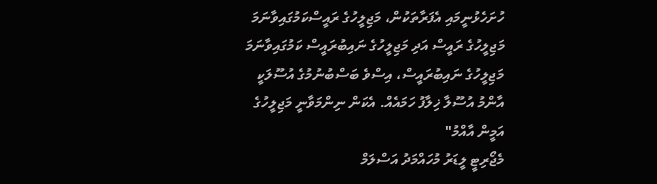ހުށަހެޅުނީމައި އެފަރާތަކުން، މަޖިލީހުގެ ރައީސްކަމުގައިވާނަމަ މަޖިލީހުގެ ރައީސް އަދި މަޖިލީހުގެ ނައިބުރައީސް ކަމުގައިވާނަމަ މަޖިލީހުގެ ނައިބުރައީސް، އިސްވެ ބަސްބުނުމުގެ އުސޫލަކީ އާންމު އުސޫލާ ޚިލާފު ހަމައެއް. އެކަން ނިންމަވާނީ މަޖިލީހުގެ އަމީން އާއްމު"
މެޖޯރިޓީ ލީޑަރު މުހައްމަދު އަސްލަމް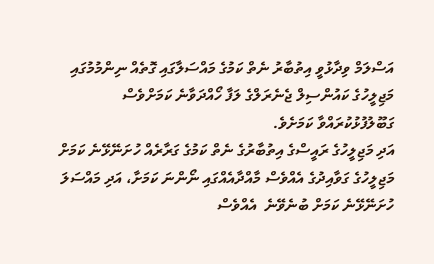އަސްލަމް ވިދާޅުވީ އިތުބާރު ނެތް ކަމުގެ މައްސަލާގައި ގޮތެއް ނިންމުމުގައި މަޖިލީހުގެ ކައުންސިލް ޖެނެރަލްގެ ލަފާ ހޯއްދަވާނެ ކަމަށްވެސް ގަބޫލުފުޅުކުރައްވާ ކަމަށެވެ.
އަދި މަޖިލީހުގެ ރައީސްގެ އިތުބާރުގެ ނެތް ކަމުގެ ގަރާރެއް ހުށަނޭޅޭނެ ކަމަށް މަޖިލީހުގެ ގަވާއިދުގެ އެއްވެސް މާއްދާއެއްގައި ނޯންނަ ކަމަށާ، އަދި މައްސަލަ ހުށަނޭޅޭނެ ކަމަށް ބުނެވޭނެ  އެއްވެސް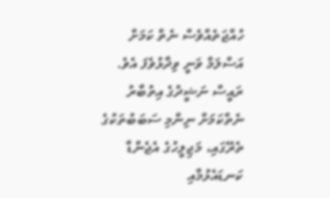ހުއްޖަތެއްވެސް ނެތް ކަމަށް އަސްލަމް ވަނީ ވިދާޅުވެފަ އެވެ.
ރައީސް ނަޝީދުގެ އިތުބާރު ނެތްކަމަށް ނިންމި ސަބަބުތަކުގެ ތެރޭގައި، މަޖިލީހުގެ އެޖެންޑާ ކަނޑައެޅުމާއި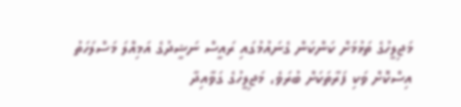މަޖިލީހުގެ ތަޅުމަށް ކަންކަން ގެނައުމުގައި ރައީސް ނަޝީދުގެ އަމިއްލަ މަސްލަހަތު އިސްކޮށް ވަކި ފަރާތަކަށް ބުރަވެ، މަޖިލީހުގެ ގަވާއިދާ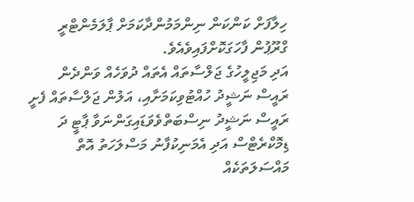ހިލާފަށް ކަންކަން ނިންމަމުންދާކަމަށް ޕާލަމެންޓްރީ ގްރޫޕުން ފާހަގަކޮށްފައިވެއެވެ.
އަދި މަޖިލީހުގެ ޖަލްސާތައް އެތައް ދުވަހެއް ވަންދެން ރައީސް ނަޝީދު ހުއްޓުވިކަމަށާއި، އަލުން ޖަލްސާތައް ފެށީ ރައީސް ނަޝީދު ނިސްބަތްވެވަޑައިގަންނަވާ ޕާޓީ ދަ ޑިމޮކްރެޓްސް އަދި އެމަނިކުފާނު މަސްލަހަތު އޮތް މައްސަލަތަކެއް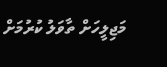މަޖިލީހަށް ތާވަލު ކުރުމަށް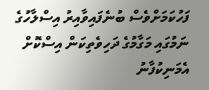ފަހުކަމަށްވެސް ބުނެފައިވާއިރު އިސްލާހުގެ ނަމުގައި މަގާމުގެ ދަހިވެތިކަން އިސްކޮށް އެމަނިކުފާނު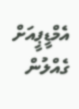އެމްޑީޕީއަށް ގެއްލުން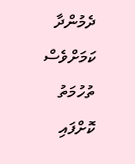ދެމުންދާ ކަމަށްވެސް ތުހުމަތު ކޮށްފައި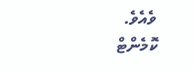ވެއެވެ.
ކޮމެންޓް